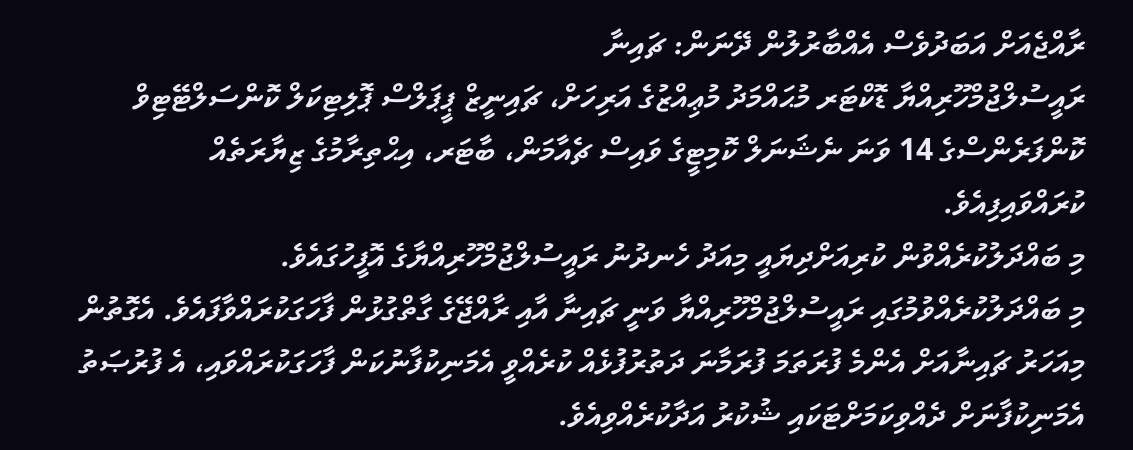ރާއްޖެއަށް އަބަދުވެސް އެއްބާރުލުން ދޭނަން: ޗައިނާ
ރައީސުލްޖުމްހޫރިއްޔާ ޑޮކްޓަރ މުޙައްމަދު މުޢިއްޒުގެ އަރިހަށް، ޗައިނީޒް ޕީޕަލްސް ޕޮލިޓިކަލް ކޮންސަލްޓޭޓިވް ކޮންފަރެންސްގެ 14 ވަނަ ނެޝަނަލް ކޮމިޓީގެ ވައިސް ޗެއާމަން، ބާޓަރ، އިޙްތިރާމުގެ ޒިޔާރަތެއް ކުރައްވައިފިއެވެ.
މި ބައްދަލުކުރެއްވުން ކުރިއަށްދިޔައީ މިއަދު ހެނދުނު ރައީސުލްޖުމްހޫރިއްޔާގެ އޮފީހުގައެވެ.
މި ބައްދަލުކުރެއްވުމުގައި ރައީސުލްޖުމްހޫރިއްޔާ ވަނީ ޗައިނާ އާއި ރާއްޖޭގެ ގާތްގުޅުން ފާހަގަކުރައްވާފައެވެ. އެގޮތުން މިއަހަރު ޗައިނާއަށް އެންމެ ފުރަތަމަ ފުރަމާނަ ދަތުރުފުޅެއް ކުރެއްވީ އެމަނިކުފާނުކަން ފާހަގަކުރައްވައި، އެ ފުރުޞަތު އެމަނިކުފާނަށް ދެއްވިކަމަށްޓަކައި ޝުކުރު އަދާކުރެއްވިއެވެ.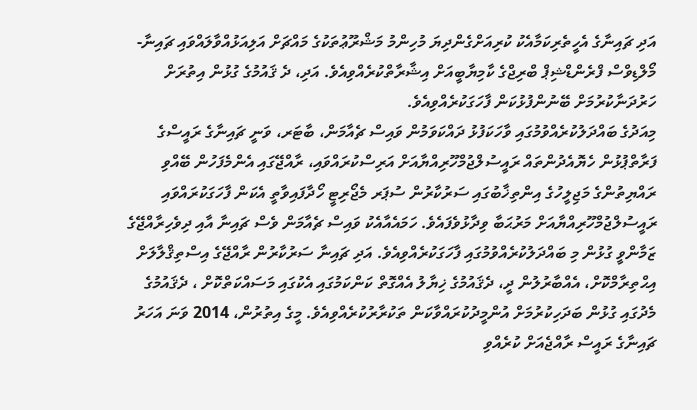އަދި ޗައިނާގެ އެހީތެރިކަމާއެކު ކުރިއަށްގެންދިޔަ މުހިންމު މަޝްރޫޢުތަކުގެ މައްޗަށް އަލިއަޅުއްވާލައްވައި ޗައިނާ-މޯލްޑިވްސް ފްރެންޑްޝިޕް ބްރިޖްގެ ކާމިޔާބީއަށް އިޝާރާތްކުރެއްވިއެވެ. އަދި، ދެ ޤައުމުގެ ގުޅުން އިތުރަށް ހަރުދަނާކުރުމަށް ބޭނުންފުޅުކަން ފާހަގަކުރެއްވިއެވެ.
މިއަދުގެ ބައްދަލުކުރެއްވުމުގައި ވާހަކަފުޅު ދައްކަވަމުން ވައިސް ޗެއާމަން، ބާޓަރ، ވަނީ ޗައިނާގެ ރައީސްގެ ފަރާތްޕުޅުން ހެޔޮއެދުންތައް ރައީސުލްޖުމްހޫރިއްޔާއަށް އަރިސްކުރައްވައި، ރާއްޖޭގައި އެންމެފަހުން ބޭއްވި ރައްޔިތުންގެ މަޖިލީހުގެ އިންތިޚާބުގައި ސަރުކާރުން ސުޕަރ މެޖޯރިޓީ ހޯދާފައިވާތީ އެކަން ފާހަގަކުރައްވައި ރައީސުލްޖުމްހޫރިއްޔާއަށް މަރުޙަބާ ވިދާޅުވެފައެވެ. ހަމައެއާއެކު ވައިސް ޗެއާމަން ވެސް ޗައިނާ އާއި ދިވެހިރާއްޖޭގެ ޒަމާންވީ ގުޅުން މި ބައްދަލުކުރެއްވުމުގައި ފާހަގަކުރެއްވިއެވެ. އަދި ޗައިނާ ސަރުކާރުން ރާއްޖޭގެ އިސްތިޤްލާލަށް އިޙްތިރާމްކޮށް، އެއްބާރުލުން ދީ، ދެޤައުމުގެ ޚިޔާލު އެއްގޮތް ކަންކަމުގައި އެކުގައި މަސައްކަތްކޮށް ، ދެޤައުމުގެ މެދުގައި ގުޅުން ބަދަހިކުރުމަށް އުންމީދުކުރައްވާކަން ތަކުރާރުކުރެއްވިއެވެ. މީގެ އިތުރުން، 2014 ވަނަ އަހަރު ޗައިނާގެ ރައީސް ރާއްޖެއަށް ކުރެއްވި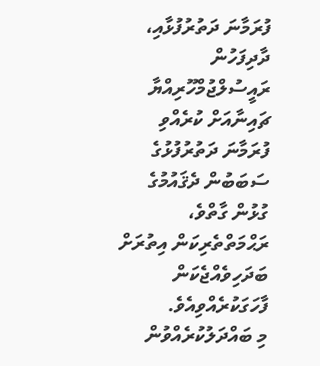ފުރަމާނަ ދަތުރުފުޅާއި، ދާދިފަހުން ރައީސުލްޖުމްހޫރިއްޔާ ޗައިނާއަށް ކުރެއްވި ފުރަމާނަ ދަތުރުފުޅުގެ ސަބަބުން ދެޤައުމުގެ ގުޅުން ގާތްވެ، ރަޙްމަތްތެރިކަން އިތުރަށް ބަދަހިވެއްޖެކަން ފާހަގަކުރެއްވިއެވެ.
މި ބައްދަލުކުރެއްވުން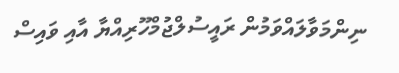ނިންމަވާލައްވަމުން ރައީސުލްޖުމްހޫރިއްޔާ އާއި ވައިސް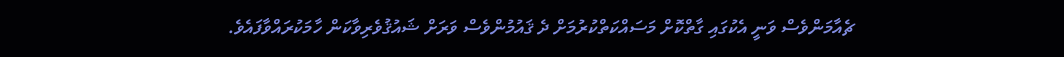ޗެއާމަންވެސް ވަނީ އެކުގައި ގާތްކޮށް މަސައްކަތްކުރުމަށް ދެ ޤައުމުންވެސް ވަރަށް ޝައުޤުވެރިވާކަން ހާމަކުރައްވާފައެވެ.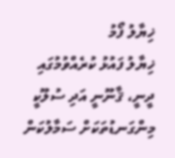ޚިޔާލު ފޯމު
ޚިޔާލު ފައުޅު ކުރެއްވުމުގައި ދީނީ، ޤާނޫނީ އަދި ސުލޫކީ މިންގަނޑުތަކަށް ސަމާލުކަން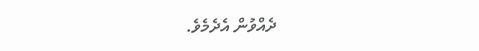ދެއްވުން އެދެމެވެ.